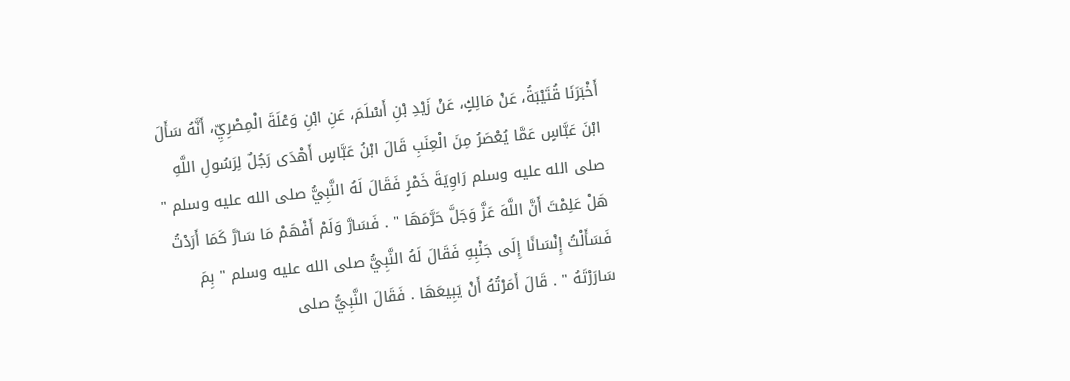أَخْبَرَنَا قُتَيْبَةُ، عَنْ مَالِكٍ، عَنْ زَيْدِ بْنِ أَسْلَمَ، عَنِ ابْنِ وَعْلَةَ الْمِصْرِيِّ، أَنَّهُ سَأَلَ ابْنَ عَبَّاسٍ عَمَّا يُعْصَرُ مِنَ الْعِنَبِ قَالَ ابْنُ عَبَّاسٍ أَهْدَى رَجُلٌ لِرَسُولِ اللَّهِ صلى الله عليه وسلم رَاوِيَةَ خَمْرٍ فَقَالَ لَهُ النَّبِيُّ صلى الله عليه وسلم " هَلْ عَلِمْتَ أَنَّ اللَّهَ عَزَّ وَجَلَّ حَرَّمَهَا " . فَسَارَّ وَلَمْ أَفْهَمْ مَا سَارَّ كَمَا أَرَدْتُ فَسَأَلْتُ إِنْسَانًا إِلَى جَنْبِهِ فَقَالَ لَهُ النَّبِيُّ صلى الله عليه وسلم " بِمَ سَارَرْتَهُ " . قَالَ أَمَرْتُهُ أَنْ يَبِيعَهَا . فَقَالَ النَّبِيُّ صلى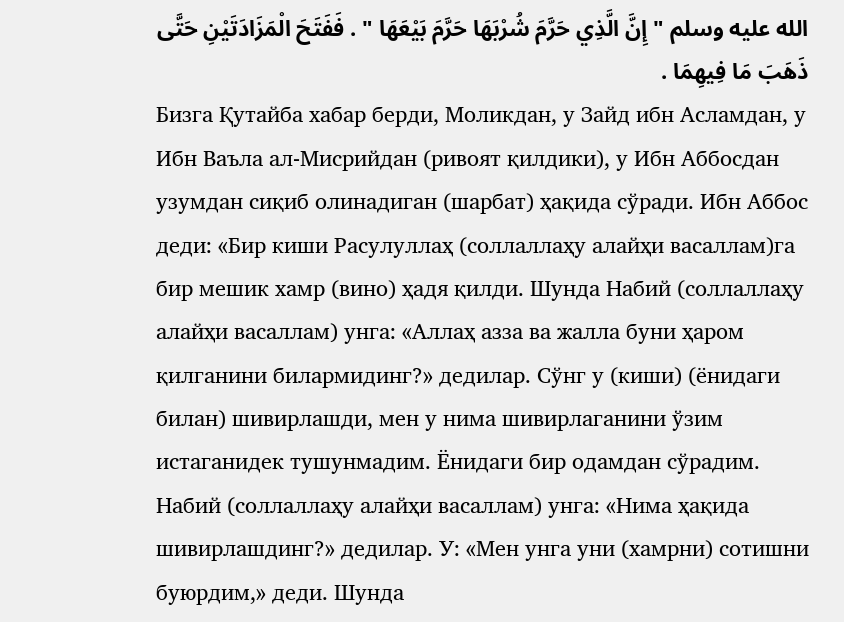الله عليه وسلم " إِنَّ الَّذِي حَرَّمَ شُرْبَهَا حَرَّمَ بَيْعَهَا " . فَفَتَحَ الْمَزَادَتَيْنِ حَتَّى ذَهَبَ مَا فِيهِمَا .
Бизга Қутайба хабар берди, Моликдан, у Зайд ибн Асламдан, у Ибн Ваъла ал-Мисрийдан (ривоят қилдики), у Ибн Аббосдан узумдан сиқиб олинадиган (шарбат) ҳақида сўради. Ибн Аббос деди: «Бир киши Расулуллаҳ (соллаллаҳу алайҳи васаллам)га бир мешик хамр (вино) ҳадя қилди. Шунда Набий (соллаллаҳу алайҳи васаллам) унга: «Аллаҳ азза ва жалла буни ҳаром қилганини билармидинг?» дедилар. Сўнг у (киши) (ёнидаги билан) шивирлашди, мен у нима шивирлаганини ўзим истаганидек тушунмадим. Ёнидаги бир одамдан сўрадим. Набий (соллаллаҳу алайҳи васаллам) унга: «Нима ҳақида шивирлашдинг?» дедилар. У: «Мен унга уни (хамрни) сотишни буюрдим,» деди. Шунда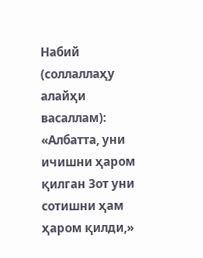Набий (соллаллаҳу алайҳи васаллам): «Албатта, уни ичишни ҳаром қилган Зот уни сотишни ҳам ҳаром қилди,»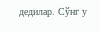дедилар. Сўнг у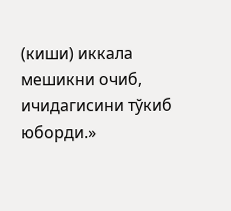(киши) иккала мешикни очиб, ичидагисини тўкиб юборди.»